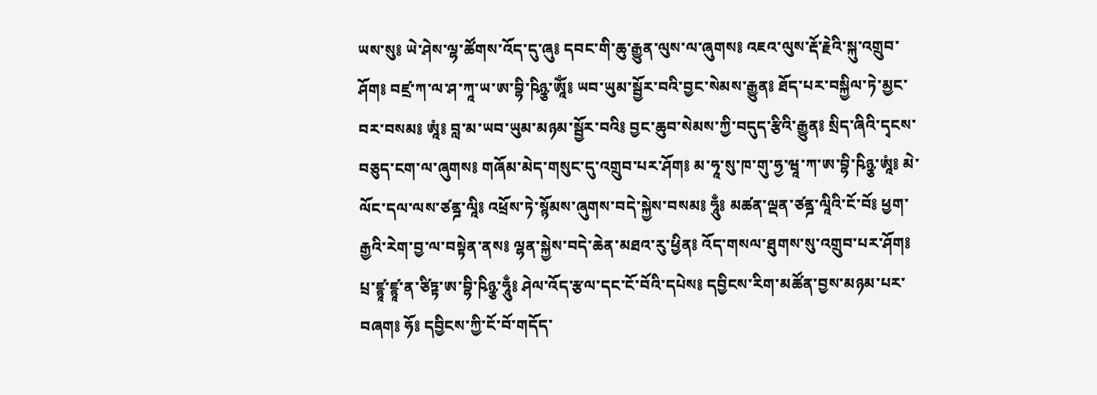ཡས་སུ༔ ཡེ་ཤེས་ལྷ་ཚོགས་འོད་དུ་ཞུ༔ དབང་གི་ཆུ་རྒྱུན་ལུས་ལ་ཞུགས༔ འཇའ་ལུས་རྡོ་རྗེའི་སྐུ་འགྲུབ་ཤོག༔ བཛྲ་ཀ་ལ་ཤ་ཀཱ་ཡ་ཨ་བྷི་ཥིཉྩ་ཨཱོཾ༔ ཡབ་ཡུམ་སྦྱོར་བའི་བྱང་སེམས་རྒྱུན༔ ཐོད་པར་བསྐྱིལ་ཏེ་མྱང་བར་བསམ༔ ཨཱཾ༔ བླ་མ་ཡབ་ཡུམ་མཉམ་སྦྱོར་བའི༔ བྱང་ཆུབ་སེམས་ཀྱི་བདུད་རྩིའི་རྒྱུན༔ སྲིད་ཞིའི་དྭངས་བཅུད་ངག་ལ་ཞུགས༔ གཞོམ་མེད་གསུང་དུ་འགྲུབ་པར་ཤོག༔ མ་ཧཱ་སུ་ཁ་གུ་ཧྱ་ཝཱ་ཀ་ཨ་བྷི་ཥིཉྩ་ཨཱཾ༔ མེ་ལོང་དལ་ལས་ཙནྜ་ལཱི༔ འཕྲོས་ཏེ་སྙོམས་ཞུགས་བདེ་སྐྱེས་བསམ༔ ཧཱུྃ༔ མཚན་ལྡན་ཙནྜ་ལཱིའི་ངོ་བོ༔ ཕྱག་རྒྱའི་རེག་བྱ་ལ་བསྟེན་ནས༔ ལྷན་སྐྱེས་བདེ་ཆེན་མཐའ་རུ་ཕྱིན༔ འོད་གསལ་ཐུགས་སུ་འགྲུབ་པར་ཤོག༔ པྲ་ཛྙཱ་ཛྙཱ་ན་ཙིཏྟ་ཨ་བྷི་ཥིཉྩ་ཧཱུྃ༔ ཤེལ་འོད་རྩལ་དང་ངོ་བོའི་དཔེས༔ དབྱིངས་རིག་མཚོན་བྱས་མཉམ་པར་བཞག༔ ཧོ༔ དབྱིངས་ཀྱི་ངོ་བོ་གདོད་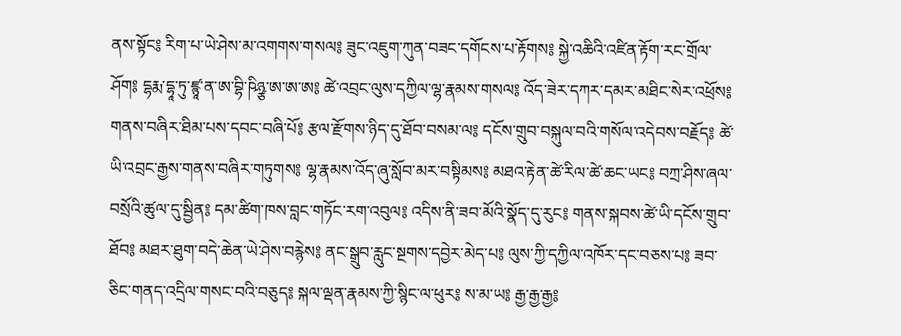ནས་སྟོང༔ རིག་པ་ཡེ་ཤེས་མ་འགགས་གསལ༔ ཟུང་འཇུག་ཀུན་བཟང་དགོངས་པ་རྟོགས༔ སྐྱེ་འཆིའི་འཛིན་རྟོག་རང་གྲོལ་ཤོག༔ དྷརྨ་དྷཱ་ཏུ་ཛྙཱ་ན་ཨ་བྷི་ཥིཉྩ་ཨ་ཨ་ཨ༔ ཚེ་འབྲང་ལུས་དཀྱིལ་ལྷ་རྣམས་གསལ༔ འོད་ཟེར་དཀར་དམར་མཐིང་སེར་འཕྲོས༔ གནས་བཞིར་ཐིམ་པས་དབང་བཞི་པོ༔ རྩལ་རྫོགས་ཉིད་དུ་ཐོབ་བསམ་ལ༔ དངོས་གྲུབ་བསྐུལ་བའི་གསོལ་འདེབས་བརྗོད༔ ཚེ་ཡི་འབྲང་རྒྱས་གནས་བཞིར་གཏུགས༔ ལྷ་རྣམས་འོད་ཞུ་སློབ་མར་བསྟིམས༔ མཐའ་རྟེན་ཚེ་རིལ་ཚེ་ཆང་ཡང༔ བཀྲ་ཤིས་ཞལ་བསྲོའི་ཚུལ་དུ་སྦྱིན༔ དམ་ཚིག་ཁས་བླང་གཏོང་རག་འབུལ༔ འདིས་ནི་ཟབ་མོའི་སྣོད་དུ་རུང༔ གནས་སྐབས་ཚེ་ཡི་དངོས་གྲུབ་ཐོབ༔ མཐར་ཐུག་བདེ་ཆེན་ཡེ་ཤེས་བརྙེས༔ ནང་སྒྲུབ་རླུང་སྔགས་དབྱེར་མེད་པ༔ ལུས་ཀྱི་དཀྱིལ་འཁོར་དང་བཅས་པ༔ ཟབ་ཅིང་གནད་འདྲིལ་གསང་བའི་བཅུད༔ སྐལ་ལྡན་རྣམས་ཀྱི་སྙིང་ལ་ཕུར༔ ས་མ་ཡ༔ རྒྱ་རྒྱ་རྒྱ༔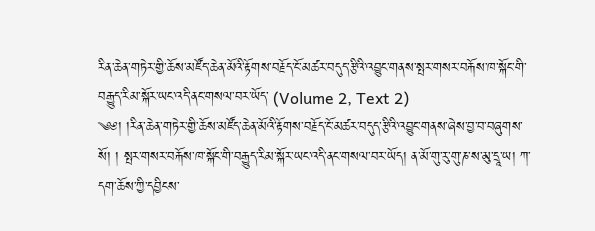རིན་ཆེན་གཏེར་གྱི་ཆོས་མཛོད་ཆེན་མོའི་རྟོགས་བརྗོད་ངོ་མཚར་བདུད་རྩིའི་འབྱུང་གནས་སྤར་གསར་བརྐོས་ཁ་སྐོང་གི་བརྒྱུད་རིམ་སྐོར་ཡང་འདི་ནང་གསལ་བར་ཡོད་ (Volume 2, Text 2)
༄༅། །རིན་ཆེན་གཏེར་གྱི་ཆོས་མཛོད་ཆེན་མོའི་རྟོགས་བརྗོད་ངོ་མཚར་བདུད་རྩིའི་འབྱུང་གནས་ཞེས་བྱ་བ་བཞུགས་སོ། ། སྤར་གསར་བརྐོས་ཁ་སྐོང་གི་བརྒྱུད་རིམ་སྐོར་ཡང་འདི་ནང་གསལ་བར་ཡོད། ན་མོ་གུ་རུ་གུ་ཎ་ས་མུ་དྲཱ་ཡ། ཀ་དག་ཆོས་ཀྱི་དབྱིངས་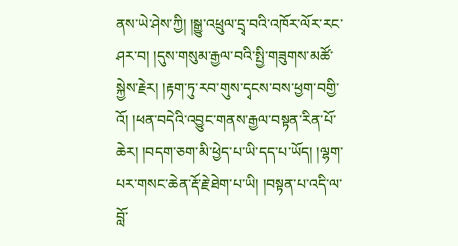ནས་ཡེ་ཤེས་ཀྱི། །སྒྱུ་འཕྲུལ་དྲྭ་བའི་འཁོར་ལོར་རང་ཤར་བ། །དུས་གསུམ་རྒྱལ་བའི་སྤྱི་གཟུགས་མཚོ་སྐྱེས་རྗེར། །རྟག་ཏུ་རབ་གུས་དྭངས་བས་ཕྱག་བགྱི་འོ། །ཕན་བདེའི་འབྱུང་གནས་རྒྱལ་བསྟན་རིན་པོ་ཆེར། །བདག་ཅག་མི་ཕྱེད་པ་ཡི་དད་པ་ཡོད། །ལྷག་པར་གསང་ཆེན་རྡོ་རྗེ་ཐེག་པ་ཡི། །བསྟན་པ་འདི་ལ་བློ་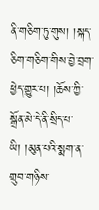ནི་གཅིག་ཏུ་གུས། །སྐད་ཅིག་གཅིག་གིས་བྱེ་བྲག་ཕྱེད་གྱུར་པ། །ཆོས་ཀྱི་སྒྲོན་མེ་དེ་ནི་སྲིད་པ་ཡི། །མུན་པའི་སྨག་ན་གྲུབ་གཉིས་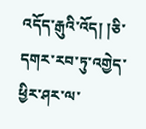འདོད་རྒུའི་འོད། །ཅི་དགར་རབ་ཏུ་འགྱེད་ཕྱིར་ཤར་ལ་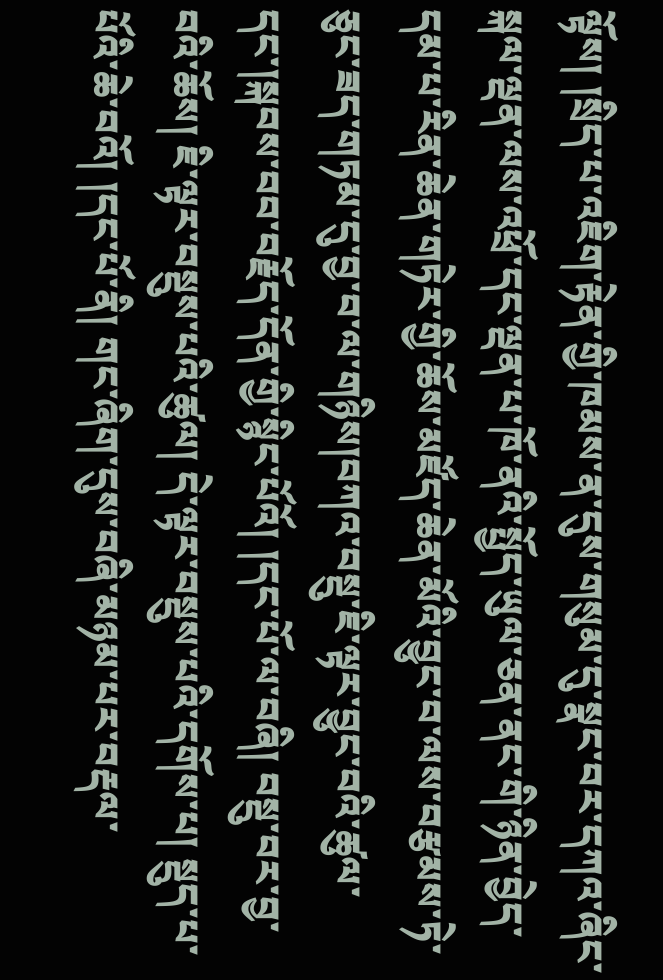ལྟོས། །སྲིད་པ་འཇིག་རྟེན་གྱི་ཁམས་ན་དུས་གསུམ་དུ་སྣང་བར་དཀའ་ཞིང་སྐལ་ལྡན་ལས་འཕྲོ་དང་ལྡན་པ་ཁོ་ནའི་སྤྱོད་ཡུལ་ཅན་ནང་གི་ཉིན་བྱེད་དམ་པ་རིན་ཆེན་གཏེར་གྱི་ཆོས་མཛོད་ཆེན་མོའི་བྱུང་བ་ལས་བརྩམས་ཏེ་ཅུང་ཟད་གཏམ་དུ་བྱ་བ་ལ་གཉིས།བཀའ་བསྡུ་ཇི་ལྟར་བྱུང་བའི་ཚུལ་དང་།སྐབས་བབ་བརྗོད་དོན་གྱི་སྙིང་པོའོ། །དང་པོ་ལ་བཞི། བསྡུ་བར་བྱ་བའི་ཆོས། ཇི་ལྟར་བསྡུས་པའི་ཚུལ། དེ་ལྟར་བསྡུས་པའི་དགོས་པ། སྡུད་པ་པོའི་ཆེ་བའོ། །དང་པོ་ནི། གང་ཞིག་དུས་བཞི་མཉམ་པར་བརྡལ་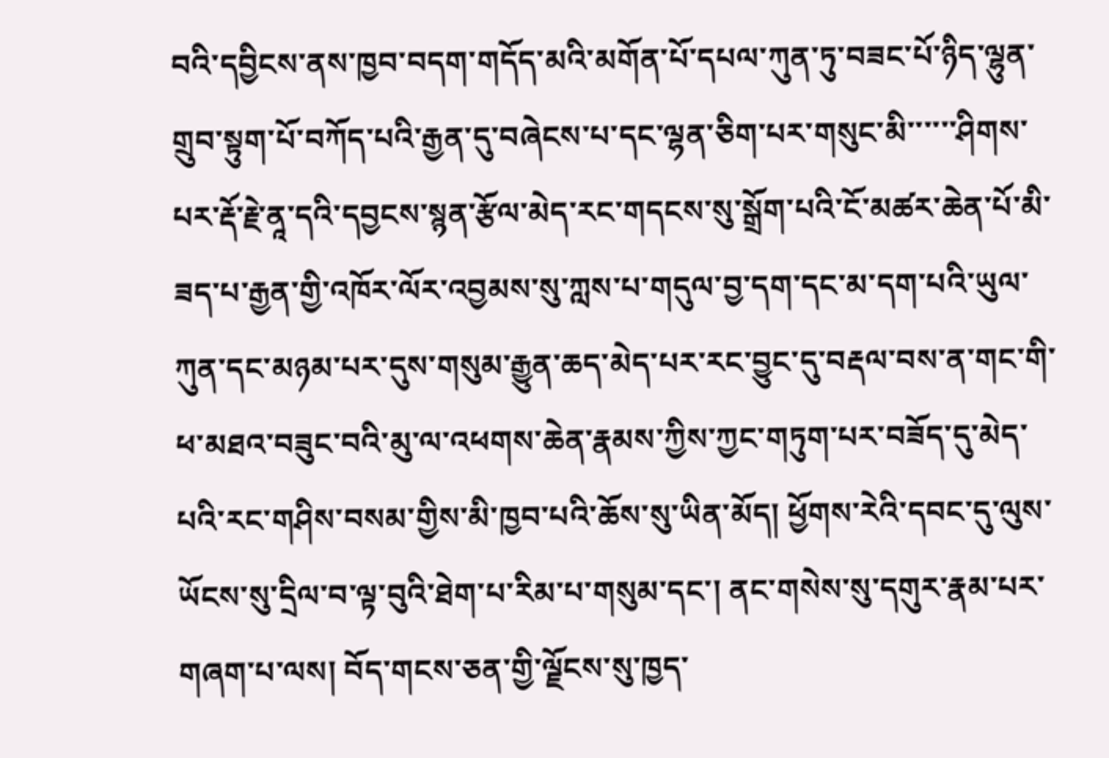བའི་དབྱིངས་ནས་ཁྱབ་བདག་གདོད་མའི་མགོན་པོ་དཔལ་ཀུན་ཏུ་བཟང་པོ་ཉིད་ལྷུན་གྲུབ་སྟུག་པོ་བཀོད་པའི་རྒྱན་དུ་བཞེངས་པ་དང་ལྷན་ཅིག་པར་གསུང་མི་་་་་་ཤིགས་པར་རྡོ་རྗེ་ནཱ་དའི་དབྱངས་སྙན་རྩོལ་མེད་རང་གདངས་སུ་སྒྲོག་པའི་ངོ་མཚར་ཆེན་པོ་མི་ཟད་པ་རྒྱན་གྱི་འཁོར་ལོར་འབྱམས་སུ་ཀླས་པ་གདུལ་བྱ་དག་དང་མ་དག་པའི་ཡུལ་ཀུན་དང་མཉམ་པར་དུས་གསུམ་རྒྱུན་ཆད་མེད་པར་རང་བྱུང་དུ་བརྡལ་བས་ན་གང་གི་ཕ་མཐའ་བཟུང་བའི་མུ་ལ་འཕགས་ཆེན་རྣམས་ཀྱིས་ཀྱང་གཏུག་པར་བཟོད་དུ་མེད་པའི་རང་གཤིས་བསམ་གྱིས་མི་ཁྱབ་པའི་ཆོས་སུ་ཡིན་མོད། ཕྱོགས་རེའི་དབང་དུ་ལུས་ཡོངས་སུ་དྲིལ་བ་ལྟ་བུའི་ཐེག་པ་རིམ་པ་གསུམ་དང་། ནང་གསེས་སུ་དགུར་རྣམ་པར་གཞག་པ་ལས། བོད་གངས་ཅན་གྱི་ལྗོངས་སུ་ཁྱད་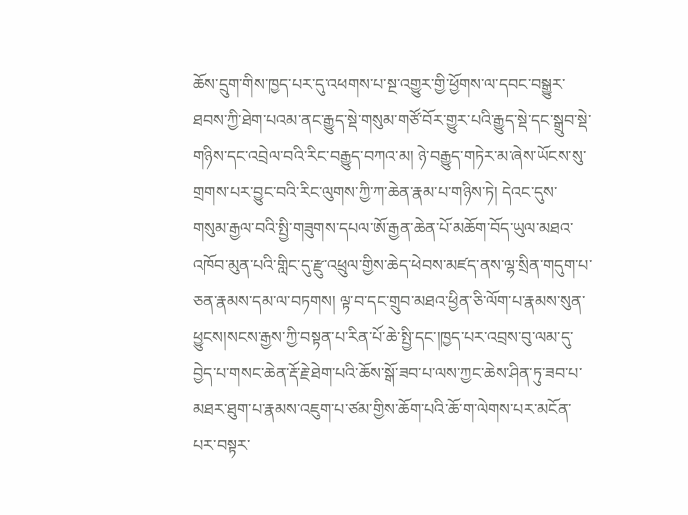ཆོས་དྲུག་གིས་ཁྱད་པར་དུ་འཕགས་པ་སྔ་འགྱུར་གྱི་ཕྱོགས་ལ་དབང་བསྒྱུར་ཐབས་ཀྱི་ཐེག་པའམ་ནང་རྒྱུད་སྡེ་གསུམ་གཙོ་བོར་གྱུར་པའི་རྒྱུད་སྡེ་དང་སྒྲུབ་སྡེ་གཉིས་དང་འབྲེལ་བའི་རིང་བརྒྱུད་བཀའ་མ། ཉེ་བརྒྱུད་གཏེར་མ་ཞེས་ཡོངས་སུ་གྲགས་པར་བྱུང་བའི་རིང་ལུགས་ཀྱི་ཀ་ཆེན་རྣམ་པ་གཉིས་ཏེ། དེའང་དུས་གསུམ་རྒྱལ་བའི་སྤྱི་གཟུགས་དཔལ་ཨོ་རྒྱན་ཆེན་པོ་མཆོག་བོད་ཡུལ་མཐའ་འཁོབ་མུན་པའི་གླིང་དུ་རྫུ་འཕྲུལ་གྱིས་ཆེད་ཕེབས་མཛད་ནས་ལྷ་སྲིན་གདུག་པ་ཅན་རྣམས་དམ་ལ་བཏགས། ལྟ་བ་དང་གྲུབ་མཐའ་ཕྱིན་ཅི་ལོག་པ་རྣམས་སུན་ཕྱུངས།སངས་རྒྱས་ཀྱི་བསྟན་པ་རིན་པོ་ཆེ་སྤྱི་དང་།ཁྱད་པར་འབྲས་བུ་ལམ་དུ་བྱེད་པ་གསང་ཆེན་རྡོ་རྗེ་ཐེག་པའི་ཆོས་སྒོ་ཟབ་པ་ལས་ཀྱང་ཆེས་ཤིན་ཏུ་ཟབ་པ་མཐར་ཐུག་པ་རྣམས་འཇུག་པ་ཙམ་གྱིས་ཆོག་པའི་ཆོ་ག་ལེགས་པར་མངོན་པར་བསྟར་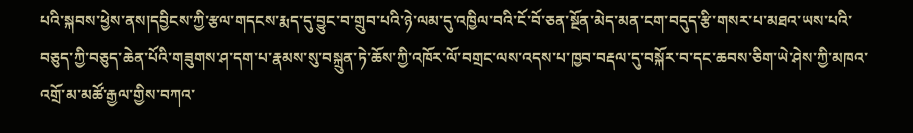པའི་སྐབས་ཕྱེས་ནས།དབྱིངས་ཀྱི་རྩལ་གདངས་རྨད་དུ་བྱུང་བ་གྲུབ་པའི་ཉེ་ལམ་དུ་འཁྱིལ་བའི་ངོ་བོ་ཅན་སྔོན་མེད་མན་ངག་བདུད་རྩི་གསར་པ་མཐའ་ཡས་པའི་བཅུད་ཀྱི་བཅུད་ཆེན་པོའི་གཟུགས་ཤ་དག་པ་རྣམས་སུ་བསྐྲུན་ཏེ་ཆོས་ཀྱི་འཁོར་ལོ་བགྲང་ལས་འདས་པ་ཁྱབ་བརྡལ་དུ་བསྐོར་བ་དང་ཆབས་ཅིག་ཡེ་ཤེས་ཀྱི་མཁའ་འགྲོ་མ་མཚོ་རྒྱལ་གྱིས་བཀའ་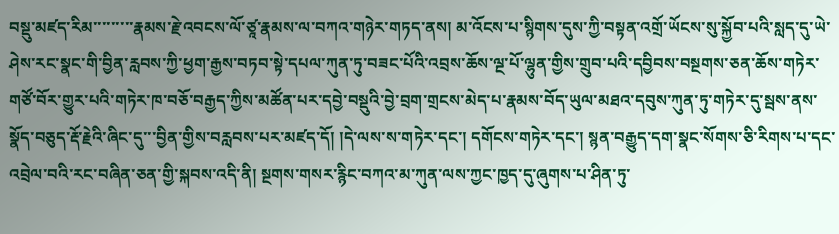བསྡུ་མཛད་རིམ་་་་་་་་་རྣམས་རྗེ་འབངས་ལོ་ཙཱ་རྣམས་ལ་བཀའ་གཉེར་གཏད་ནས། མ་འོངས་པ་སྙིགས་དུས་ཀྱི་བསྟན་འགྲོ་ཡོངས་སུ་སྐྱོབ་པའི་སླད་དུ་ཡེ་ཤེས་རང་སྣང་གི་བྱིན་རླབས་ཀྱི་ཕྱག་རྒྱས་བཏབ་སྟེ་དཔལ་ཀུན་ཏུ་བཟང་པོའི་འབྲས་ཆོས་ལྔ་པོ་ལྷུན་གྱིས་གྲུབ་པའི་དབྱིབས་བསྔགས་ཅན་ཆོས་གཏེར་གཙོ་བོར་གྱུར་པའི་གཏེར་ཁ་བཅོ་བརྒྱད་ཀྱིས་མཚོན་པར་དབྱེ་བསྡུའི་བྱེ་བྲག་གྲངས་མེད་པ་རྣམས་བོད་ཡུལ་མཐའ་དབུས་ཀུན་ཏུ་གཏེར་དུ་སྦས་ནས་སྣོད་བཅུད་རྡོ་རྗེའི་ཞིང་དུ་་་བྱིན་གྱིས་བརླབས་པར་མཛད་དོ། །དེ་ལས་ས་གཏེར་དང་། དགོངས་གཏེར་དང་། སྙན་བརྒྱུད་དག་སྣང་སོགས་ཅི་རིགས་པ་དང་འབྲེལ་བའི་རང་བཞིན་ཅན་གྱི་སྐབས་འདི་ནི། སྔགས་གསར་རྙིང་བཀའ་མ་ཀུན་ལས་ཀྱང་ཁྱད་དུ་ཞུགས་པ་ཤིན་ཏུ་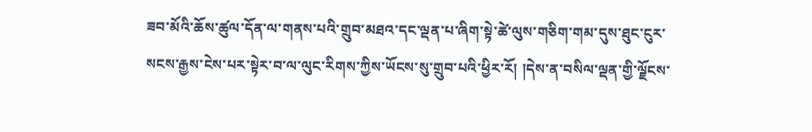ཟབ་མོའི་ཆོས་ཚུལ་དོན་ལ་གནས་པའི་གྲུབ་མཐའ་དང་ལྡན་པ་ཞིག་སྟེ་ཚེ་ལུས་གཅིག་གམ་དུས་ཐུང་ངུར་སངས་རྒྱས་ངེས་པར་སྟེར་བ་ལ་ལུང་རིགས་ཀྱིས་ཡོངས་སུ་གྲུབ་པའི་ཕྱིར་རོ། །དེས་ན་བསིལ་ལྡན་གྱི་ལྗོངས་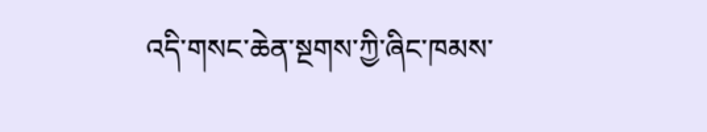འདི་གསང་ཆེན་སྔགས་ཀྱི་ཞིང་ཁམས་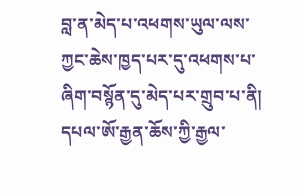བླ་ན་མེད་པ་འཕགས་ཡུལ་ལས་ཀྱང་ཆེས་ཁྱད་པར་དུ་འཕགས་པ་ཞིག་བསྙོན་དུ་མེད་པར་གྲུབ་པ་ནི། དཔལ་ཨོ་རྒྱན་ཆོས་ཀྱི་རྒྱལ་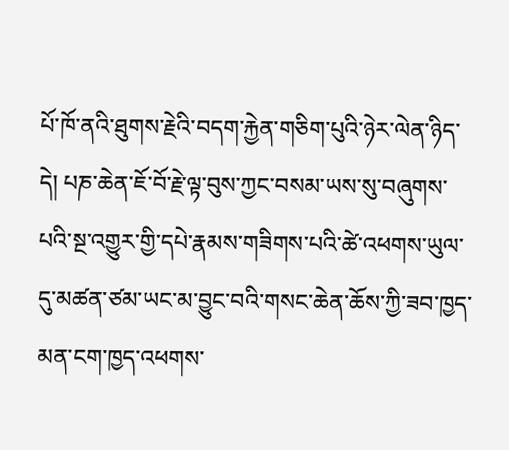པོ་ཁོ་ནའི་ཐུགས་རྗེའི་བདག་རྐྱེན་གཅིག་པུའི་ཉེར་ལེན་ཉིད་དེ། པཎ་ཆེན་ཇོ་བོ་རྗེ་ལྟ་བུས་ཀྱང་བསམ་ཡས་སུ་བཞུགས་པའི་སྔ་འགྱུར་གྱི་དཔེ་རྣམས་གཟིགས་པའི་ཚེ་འཕགས་ཡུལ་དུ་མཚན་ཙམ་ཡང་མ་བྱུང་བའི་གསང་ཆེན་ཆོས་ཀྱི་ཟབ་ཁྱད་མན་ངག་ཁྱད་འཕགས་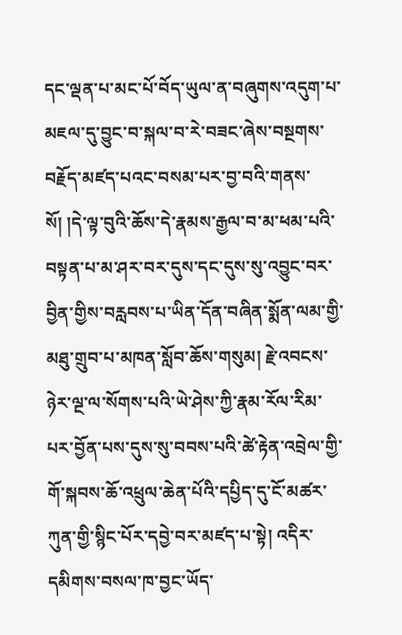དང་ལྡན་པ་མང་པོ་བོད་ཡུལ་ན་བཞུགས་འདུག་པ་མཇལ་དུ་བྱུང་བ་སྐལ་བ་རེ་བཟང་ཞེས་བསྔགས་བརྗོད་མཛད་པའང་བསམ་པར་བྱ་བའི་གནས་སོ། །དེ་ལྟ་བུའི་ཆོས་དེ་རྣམས་རྒྱལ་བ་མ་ཕམ་པའི་བསྟན་པ་མ་ཤར་བར་དུས་དང་དུས་སུ་འབྱུང་བར་བྱིན་གྱིས་བརླབས་པ་ཡིན་དོན་བཞིན་སྨོན་ལམ་གྱི་མཐུ་གྲུབ་པ་མཁན་སློབ་ཆོས་གསུམ། རྗེ་འབངས་ཉེར་ལྔ་ལ་སོགས་པའི་ཡེ་ཤེས་ཀྱི་རྣམ་རོལ་རིམ་པར་བྱོན་པས་དུས་སུ་བབས་པའི་ཚེ་རྟེན་འབྲེལ་གྱི་གོ་སྐབས་ཆོ་འཕྲུལ་ཆེན་པོའི་དཔྱིད་དུ་ངོ་མཚར་ཀུན་གྱི་སྙིང་པོར་དབྱེ་བར་མཛད་པ་སྟེ། འདིར་དམིགས་བསལ་ཁ་བྱང་ཡོད་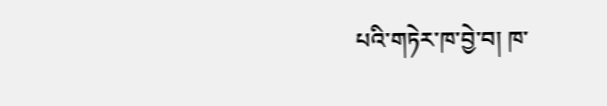པའི་གཏེར་ཁ་བྱེ་བ། ཁ་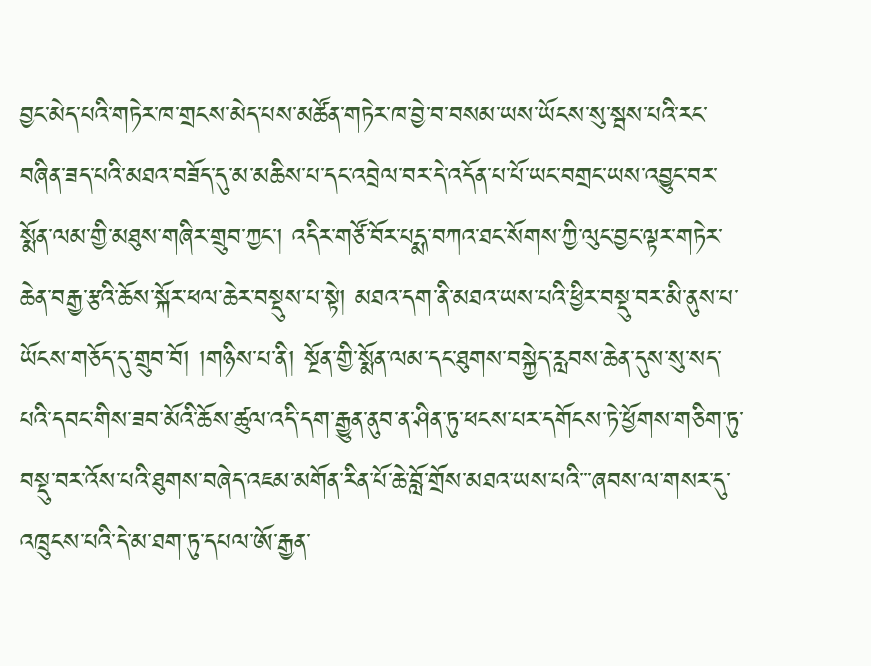བྱང་མེད་པའི་གཏེར་ཁ་གྲངས་མེད་པས་མཚོན་གཏེར་ཁ་བྱེ་བ་བསམ་ཡས་ཡོངས་སུ་སྦས་པའི་རང་བཞིན་ཟད་པའི་མཐའ་བཟོད་དུ་མ་མཆིས་པ་དང་འབྲེལ་བར་དེ་འདོན་པ་པོ་ཡང་བགྲང་ཡས་འབྱུང་བར་སྨོན་ལམ་གྱི་མཐུས་གཞིར་གྲུབ་ཀྱང་། འདིར་གཙོ་བོར་པདྨ་བཀའ་ཐང་སོགས་ཀྱི་ལུང་བྱང་ལྟར་གཏེར་ཆེན་བརྒྱ་རྩའི་ཆོས་སྐོར་ཕལ་ཆེར་བསྡུས་པ་སྟེ། མཐའ་དག་ནི་མཐའ་ཡས་པའི་ཕྱིར་བསྡུ་བར་མི་ནུས་པ་ཡོངས་གཅོད་དུ་གྲུབ་བོ། །གཉིས་པ་ནི། སྔོན་གྱི་སྨོན་ལམ་དང་ཐུགས་བསྐྱེད་རླབས་ཆེན་དུས་སུ་སད་པའི་དབང་གིས་ཟབ་མོའི་ཆོས་ཚུལ་འདི་དག་རྒྱུན་ནུབ་ན་ཤིན་ཏུ་ཕངས་པར་དགོངས་ཏེ་ཕྱོགས་གཅིག་ཏུ་བསྡུ་བར་འོས་པའི་ཐུགས་བཞེད་འཇམ་མགོན་རིན་པོ་ཆེ་བློ་གྲོས་མཐའ་ཡས་པའི་་་ཞབས་ལ་གསར་དུ་འཁྲུངས་པའི་དེ་མ་ཐག་ཏུ་དཔལ་ཨོ་རྒྱན་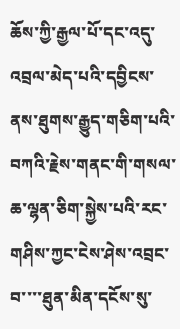ཆོས་ཀྱི་རྒྱལ་པོ་དང་འདུ་འབྲལ་མེད་པའི་དབྱིངས་ནས་ཐུགས་རྒྱུད་གཅིག་པའི་བཀའི་རྗེས་གནང་གི་གསལ་ཆ་ལྷན་ཅིག་སྐྱེས་པའི་རང་གཤིས་ཀྱང་ངེས་ཤེས་འབྲང་བ་་་་ཐུན་མིན་དངོས་སུ་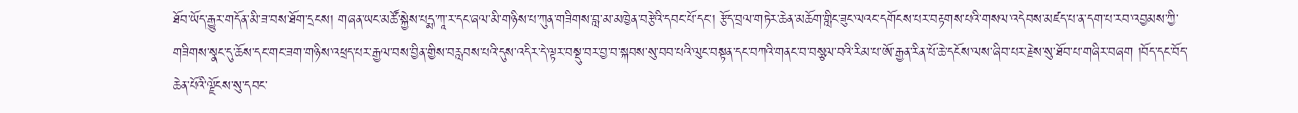ཐོབ་ཡོད་རྒྱུར་གདོན་མི་ཟ་བས་ཐོག་དྲངས། གཞན་ཡང་མཚོ་སྐྱེས་པདྨ་ཀཱ་ར་དང་ཞལ་མི་གཉིས་པ་ཀུན་གཟིགས་བླ་མ་མཁྱེན་བརྩེའི་དབང་པོ་དང་། རྩོད་བྲལ་གཏེར་ཆེན་མཆོག་གླིང་ཟུང་ལའང་དགོངས་པར་བརྟགས་པའི་གསལ་འདེབས་མཛད་པ་ན་དག་པ་རབ་འབྱམས་ཀྱི་གཟིགས་སྣང་དུ་ཆོས་དང་གང་ཟག་གཉིས་འཕྲད་པར་རྒྱལ་བས་བྱིན་གྱིས་བརླབས་པའི་དུས་འདིར་དེ་ལྟར་བསྡུ་བར་བྱ་བ་སྐབས་སུ་བབ་པའི་ལུང་བསྟན་དང་བཀའི་གནང་བ་བསྩལ་བའི་རིམ་པ་ཨོ་རྒྱན་རིན་པོ་ཆེ་དངོས་ལས་ཞིབ་པར་རྗེས་སུ་ཐོབ་པ་གཞིར་བཞག །བོད་དང་བོད་ཆེན་པོའི་ལྗོངས་སུ་དབང་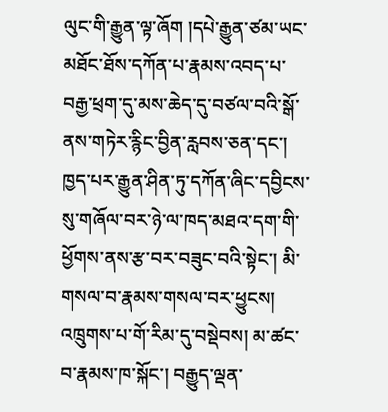ལུང་གི་རྒྱུན་ལྟ་ཞོག །དཔེ་རྒྱུན་ཙམ་ཡང་མཐོང་ཐོས་དཀོན་པ་རྣམས་འབད་པ་བརྒྱ་ཕྲག་དུ་མས་ཆེད་དུ་བཙལ་བའི་སྒོ་ནས་གཏེར་རྙིང་བྱིན་རླབས་ཅན་དང་། ཁྱད་པར་རྒྱུན་ཤིན་ཏུ་དཀོན་ཞིང་དབྱིངས་སུ་གཞོལ་བར་ཉེ་ལ་ཁད་མཐའ་དག་གི་ཕྱོགས་ནས་རྩ་བར་བཟུང་བའི་སྟེང་། མི་གསལ་བ་རྣམས་གསལ་བར་ཕྱུངས། འཁྲུགས་པ་གོ་རིམ་དུ་བསྡེབས། མ་ཚང་བ་རྣམས་ཁ་སྐོང་། བརྒྱུད་ལྡན་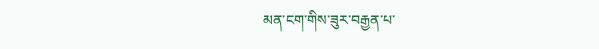མན་ངག་གིས་ཟུར་བརྒྱན་པ་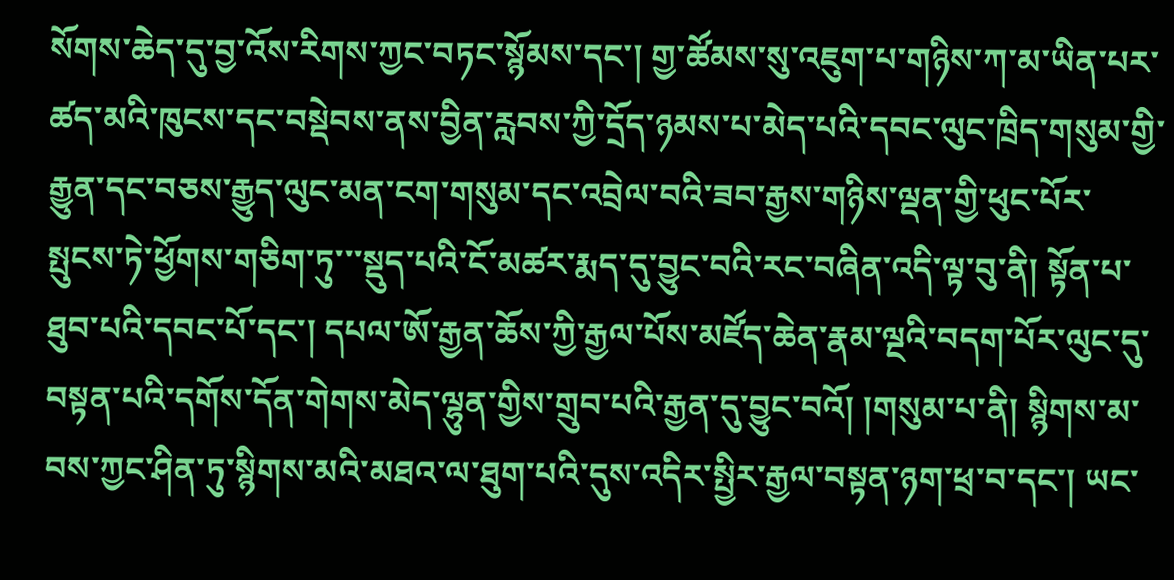སོགས་ཆེད་དུ་བྱ་འོས་རིགས་ཀྱང་བཏང་སྙོམས་དང་། གྱ་ཚོམས་སུ་འཇུག་པ་གཉིས་ཀ་མ་ཡིན་པར་ཚད་མའི་ཁུངས་དང་བསྡེབས་ནས་བྱིན་རླབས་ཀྱི་དྲོད་ཉམས་པ་མེད་པའི་དབང་ལུང་ཁྲིད་གསུམ་གྱི་རྒྱུན་དང་བཅས་རྒྱུད་ལུང་མན་ངག་གསུམ་དང་འབྲེལ་བའི་ཟབ་རྒྱས་གཉིས་ལྡན་གྱི་ཕུང་པོར་སྤུངས་ཏེ་ཕྱོགས་གཅིག་ཏུ་་་སྡུད་པའི་ངོ་མཚར་རྨད་དུ་བྱུང་བའི་རང་བཞིན་འདི་ལྟ་བུ་ནི། སྟོན་པ་ཐུབ་པའི་དབང་པོ་དང་། དཔལ་ཨོ་རྒྱན་ཆོས་ཀྱི་རྒྱལ་པོས་མཛོད་ཆེན་རྣམ་ལྔའི་བདག་པོར་ལུང་དུ་བསྟན་པའི་དགོས་དོན་གེགས་མེད་ལྷུན་གྱིས་གྲུབ་པའི་རྒྱན་དུ་བྱུང་བའོ། །གསུམ་པ་ནི། སྙིགས་མ་བས་ཀྱང་ཤིན་ཏུ་སྙིགས་མའི་མཐའ་ལ་ཐུག་པའི་དུས་འདིར་སྤྱིར་རྒྱལ་བསྟན་ཉག་ཕྲ་བ་དང་། ཡང་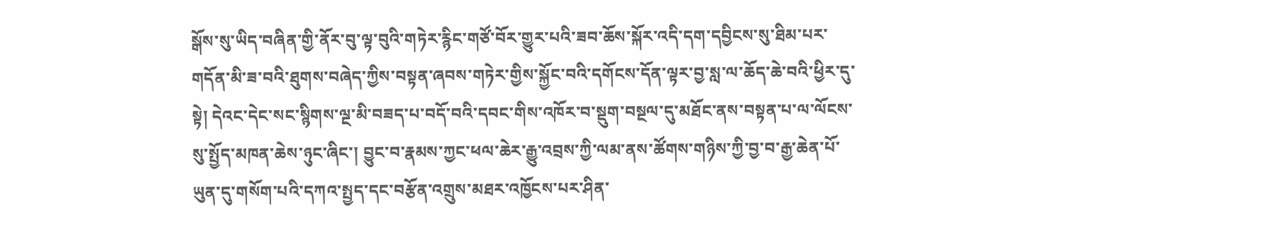སྒོས་སུ་ཡིད་བཞིན་གྱི་ནོར་བུ་ལྟ་བུའི་གཏེར་རྙིང་གཙོ་བོར་གྱུར་པའི་ཟབ་ཆོས་སྐོར་འདི་དག་དབྱིངས་སུ་ཐིམ་པར་གདོན་མི་ཟ་བའི་ཐུགས་བཞེད་ཀྱིས་བསྟན་ཞབས་གཏེར་གྱིས་སྐྱོང་བའི་དགོངས་དོན་ལྟར་བྱ་སླ་ལ་ཆོད་ཆེ་བའི་ཕྱིར་དུ་སྟེ། དེའང་དེང་སང་སྙིགས་ལྔ་མི་བཟད་པ་བདོ་བའི་དབང་གིས་འཁོར་བ་སྡུག་བསྔལ་དུ་མཐོང་ནས་བསྟན་པ་ལ་ལོངས་སུ་སྤྱོད་མཁན་ཆེས་ཉུང་ཞིང་། བྱུང་བ་རྣམས་ཀྱང་ཕལ་ཆེར་རྒྱུ་འབྲས་ཀྱི་ལམ་ནས་ཚོགས་གཉིས་ཀྱི་བྱ་བ་རྒྱ་ཆེན་པོ་ཡུན་དུ་གསོག་པའི་དཀའ་སྤྱད་དང་བརྩོན་འགྲུས་མཐར་འཁྱོངས་པར་ཤིན་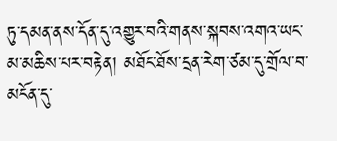ཏུ་དམན་ནས་དོན་དུ་འགྱུར་བའི་གནས་སྐབས་འགའ་ཡང་མ་མཆིས་པར་བརྟེན། མཐོང་ཐོས་དྲན་རེག་ཙམ་དུ་གྲོལ་བ་མངོན་དུ་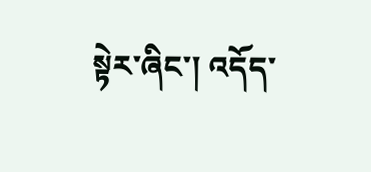སྟེར་ཞིང་། འདོད་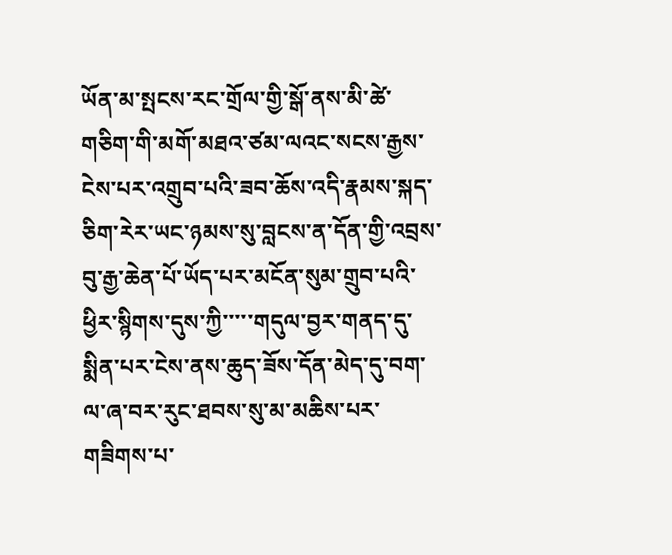ཡོན་མ་སྤངས་རང་གྲོལ་གྱི་སྒོ་ནས་མི་ཚེ་གཅིག་གི་མགོ་མཐའ་ཙམ་ལའང་སངས་རྒྱས་ངེས་པར་འགྲུབ་པའི་ཟབ་ཆོས་འདི་རྣམས་སྐད་ཅིག་རེར་ཡང་ཉམས་སུ་བླངས་ན་དོན་གྱི་འབྲས་བུ་རྒྱ་ཆེན་པོ་ཡོད་པར་མངོན་སུམ་གྲུབ་པའི་ཕྱིར་སྙིགས་དུས་ཀྱི་་་་་གདུལ་བྱར་གནད་དུ་སྨིན་པར་ངེས་ནས་ཆུད་ཟོས་དོན་མེད་དུ་བག་ལ་ཞ་བར་རུང་ཐབས་སུ་མ་མཆིས་པར་གཟིགས་པ་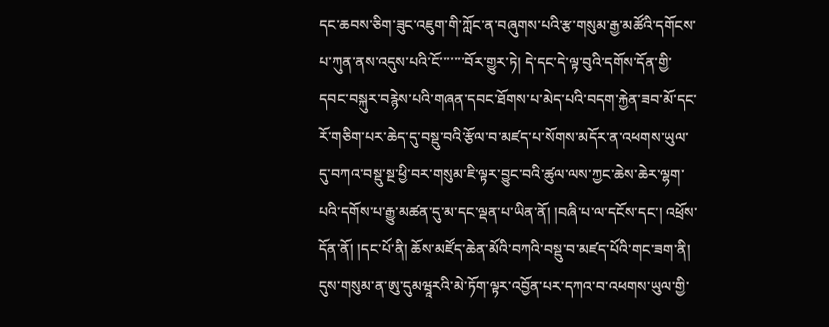དང་ཆབས་ཅིག་ཟུང་འཇུག་གི་ཀློང་ན་བཞུགས་པའི་རྩ་གསུམ་རྒྱ་མཚོའི་དགོངས་པ་ཀུན་ནས་འདུས་པའི་ངོ་་་་་་་བོར་གྱུར་ཏེ། དེ་དང་དེ་ལྟ་བུའི་དགོས་དོན་གྱི་དབང་བསྐུར་བརྙེས་པའི་གཞན་དབང་ཐོགས་པ་མེད་པའི་བདག་རྐྱེན་ཟབ་མོ་དང་རོ་གཅིག་པར་ཆེད་དུ་བསྡུ་བའི་རྩོལ་བ་མཛད་པ་སོགས་མདོར་ན་འཕགས་ཡུལ་དུ་བཀའ་བསྡུ་སྔ་ཕྱི་བར་གསུམ་ཇི་ལྟར་བྱུང་བའི་ཚུལ་ལས་ཀྱང་ཆེས་ཆེར་ལྷག་པའི་དགོས་པ་རྒྱུ་མཚན་དུ་མ་དང་ལྡན་པ་ཡིན་ནོ། །བཞི་པ་ལ་དངོས་དང་། འཕྲོས་དོན་ནོ། །དང་པོ་ནི། ཆོས་མཛོད་ཆེན་མོའི་བཀའི་བསྡུ་བ་མཛད་པོའི་གང་ཟག་ནི། དུས་གསུམ་ན་ཨུ་དུམཝཱརའི་མེ་ཏོག་ལྟར་འབྱོན་པར་དཀའ་བ་འཕགས་ཡུལ་གྱི་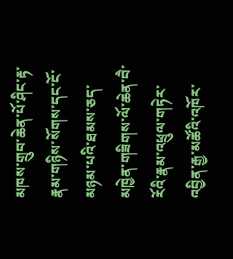མཁས་གྲུབ་ཆེན་པོ་ཤིང་རྟ་རྣམ་གཉིས་སོགས་དང་ངོ་མཉམ་པའི་ཐམས་ཅད་མཁྱེན་གཟིགས་ལོ་ཆེན་བཻ་རོའི་རྣམ་འཕྲུལ་གཏེར་འབྱིན་རྒྱ་མཚོའི་འཁོར་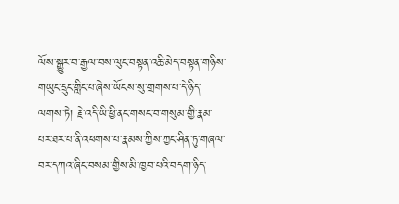ལོས་སྒྱུར་བ་རྒྱལ་བས་ལུང་བསྟན་འཆི་མེད་བསྟན་གཉིས་གཡུང་དྲུང་གླིང་པ་ཞེས་ཡོངས་སུ་གྲགས་པ་དེ་ཉིད་ལགས་ཏེ། རྗེ་འདི་ཡི་ཕྱི་ནང་གསང་བ་གསུམ་གྱི་རྣམ་པར་ཐར་པ་ནི་འཕགས་པ་རྣམས་ཀྱིས་ཀྱང་ཤིན་ཏུ་གཞལ་བར་དཀའ་ཞིང་བསམ་གྱིས་མི་ཁྱབ་པའི་བདག་ཉིད་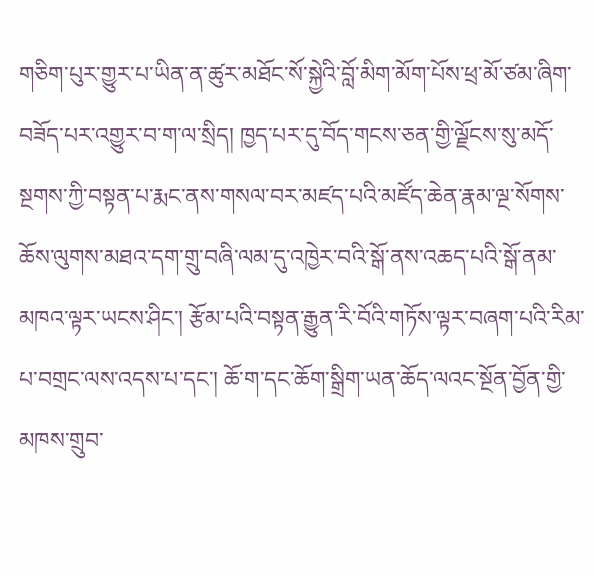གཅིག་པུར་གྱུར་པ་ཡིན་ན་ཚུར་མཐོང་སོ་སྐྱེའི་བློ་མིག་མོག་པོས་ཕྲ་མོ་ཙམ་ཞིག་བཟོད་པར་འགྱུར་བ་ག་ལ་སྲིད། ཁྱད་པར་དུ་བོད་གངས་ཅན་གྱི་ལྗོངས་སུ་མདོ་སྔགས་ཀྱི་བསྟན་པ་རྨང་ནས་གསལ་བར་མཛད་པའི་མཛོད་ཆེན་རྣམ་ལྔ་སོགས་ཆོས་ལུགས་མཐའ་དག་གྲུ་བཞི་ལམ་དུ་འཁྱེར་བའི་སྒོ་ནས་འཆད་པའི་སྒོ་ནམ་མཁའ་ལྟར་ཡངས་ཤིང་། རྩོམ་པའི་བསྟན་རྒྱུན་རི་བོའི་གཏོས་ལྟར་བཞག་པའི་རིམ་པ་བགྲང་ལས་འདས་པ་དང་། ཆོ་ག་དང་ཆོག་སྒྲིག་ཡན་ཆོད་ལའང་སྔོན་བྱོན་གྱི་མཁས་གྲུབ་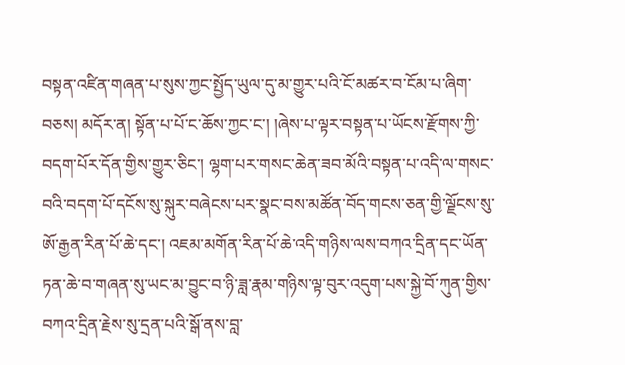བསྟན་འཛིན་གཞན་པ་སུས་ཀྱང་སྤྱོད་ཡུལ་དུ་མ་གྱུར་པའི་ངོ་མཚར་བ་ངོམ་པ་ཞིག་བཅས། མདོར་ན། སྟོན་པ་པོ་ང་ཆོས་ཀྱང་ང་། །ཞེས་པ་ལྟར་བསྟན་པ་ཡོངས་རྫོགས་ཀྱི་བདག་པོར་དོན་གྱིས་གྱུར་ཅིང་། ལྷག་པར་གསང་ཆེན་ཟབ་མོའི་བསྟན་པ་འདི་ལ་གསང་བའི་བདག་པོ་དངོས་སུ་སྐུར་བཞེངས་པར་སྣང་བས་མཚོན་བོད་གངས་ཅན་གྱི་ལྗོངས་སུ་ཨོ་རྒྱན་རིན་པོ་ཆེ་དང་། འཇམ་མགོན་རིན་པོ་ཆེ་འདི་གཉིས་ལས་བཀའ་དྲིན་དང་ཡོན་ཏན་ཆེ་བ་གཞན་སུ་ཡང་མ་བྱུང་བ་ཉི་ཟླ་རྣམ་གཉིས་ལྟ་བུར་འདུག་པས་སྐྱེ་བོ་ཀུན་གྱིས་བཀའ་དྲིན་རྗེས་སུ་དྲན་པའི་སྒོ་ནས་བླ་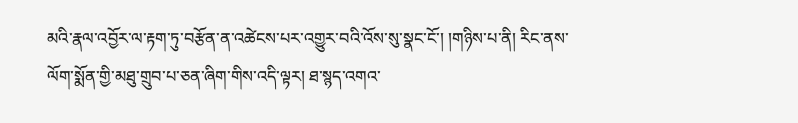མའི་རྣལ་འབྱོར་ལ་རྟག་ཏུ་བརྩོན་ན་འཚེངས་པར་འགྱུར་བའི་འོས་སུ་སྣང་ངོ་། །གཉིས་པ་ནི། རིང་ནས་ལོག་སྨོན་གྱི་མཐུ་གྲུབ་པ་ཅན་ཞིག་གིས་འདི་ལྟར། ཐ་སྙད་འགའ་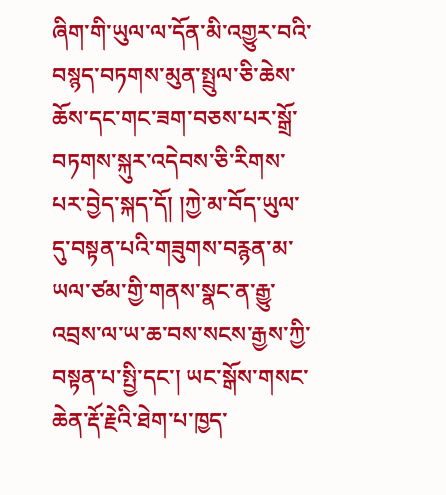ཞིག་གི་ཡུལ་ལ་དོན་མི་འགྱུར་བའི་བསྙད་བཏགས་མུན་སྤྲུལ་ཅི་ཆེས་ཆོས་དང་གང་ཟག་བཅས་པར་སྒྲོ་བཏགས་སྐུར་འདེབས་ཅི་རིགས་པར་བྱེད་སྐད་དོ། །ཀྱེ་མ་བོད་ཡུལ་དུ་བསྟན་པའི་གཟུགས་བརྙན་མ་ཡལ་ཙམ་གྱི་གནས་སྣང་ན་རྒྱུ་འབྲས་ལ་ཡ་ཆ་བས་སངས་རྒྱས་ཀྱི་བསྟན་པ་སྤྱི་དང་། ཡང་སྒོས་གསང་ཆེན་རྡོ་རྗེའི་ཐེག་པ་ཁྱད་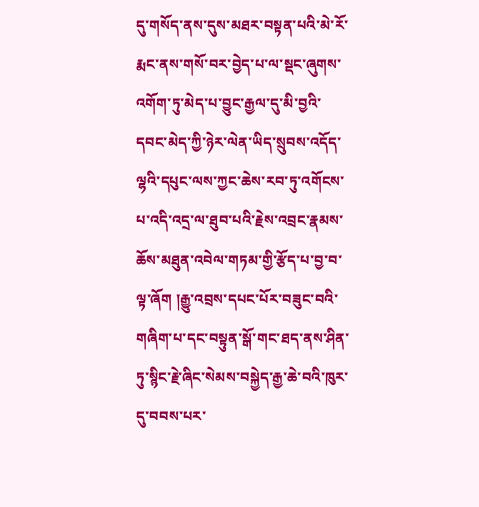དུ་གསོད་ནས་དུས་མཐར་བསྟན་པའི་མེ་རོ་རྨང་ནས་གསོ་བར་བྱེད་པ་ལ་སྡང་ཞུགས་འགོག་ཏུ་མེད་པ་བྱུང་རྒྱལ་དུ་མི་བྱའི་དབང་མེད་ཀྱི་ཉེར་ལེན་ཡིད་སྲུབས་འདོད་ལྷའི་དཔུང་ལས་ཀྱང་ཆེས་རབ་ཏུ་འགོངས་པ་འདི་འདྲ་ལ་ཐུབ་པའི་རྗེས་འབྲང་རྣམས་ཆོས་མཐུན་འབེལ་གཏམ་གྱི་རྩོད་པ་བྱ་བ་ལྟ་ཞོག །རྒྱུ་འབྲས་དཔང་པོར་བཟུང་བའི་གཞིག་པ་དང་བསྟུན་སྒོ་གང་ཐད་ནས་ཤིན་ཏུ་སྙིང་རྗེ་ཞིང་སེམས་བསྐྱེད་རྒྱ་ཆེ་བའི་ཁུར་དུ་བབས་པར་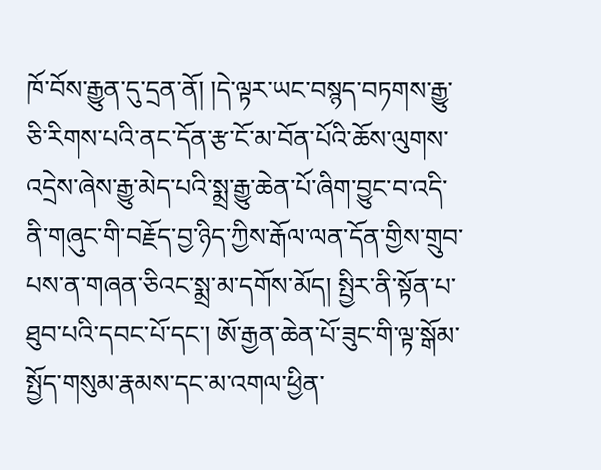ཁོ་བོས་རྒྱུན་དུ་དྲན་ནོ། །དེ་ལྟར་ཡང་བསྙད་བཏགས་རྒྱུ་ཅི་རིགས་པའི་ནང་དོན་རྩ་ངོ་མ་བོན་པོའི་ཆོས་ལུགས་འདྲེས་ཞེས་རྒྱུ་མེད་པའི་སྨྲ་རྒྱུ་ཆེན་པོ་ཞིག་བྱུང་བ་འདི་ནི་གཞུང་གི་བརྗོད་བྱ་ཉིད་ཀྱིས་རྒོལ་ལན་དོན་གྱིས་གྲུབ་པས་ན་གཞན་ཅིའང་སྨྲ་མ་དགོས་མོད། སྤྱིར་ནི་སྟོན་པ་ཐུབ་པའི་དབང་པོ་དང་། ཨོ་རྒྱན་ཆེན་པོ་ཟུང་གི་ལྟ་སྒོམ་སྤྱོད་གསུམ་རྣམས་དང་མ་འགལ་ཕྱིན་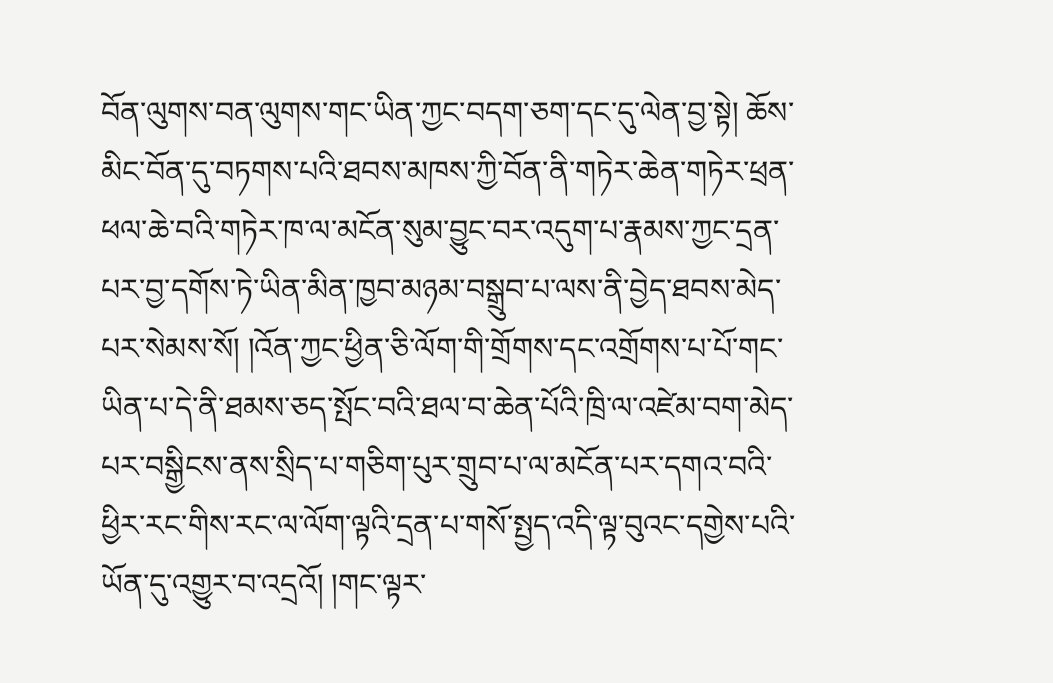བོན་ལུགས་བན་ལུགས་གང་ཡིན་ཀྱང་བདག་ཅག་དང་དུ་ལེན་བྱ་སྟེ། ཆོས་མིང་བོན་དུ་བཏགས་པའི་ཐབས་མཁས་ཀྱི་བོན་ནི་གཏེར་ཆེན་གཏེར་ཕྲན་ཕལ་ཆེ་བའི་གཏེར་ཁ་ལ་མངོན་སུམ་བྱུང་བར་འདུག་པ་རྣམས་ཀྱང་དྲན་པར་བྱ་དགོས་ཏེ་ཡིན་མིན་ཁྱབ་མཉམ་བསྒྲུབ་པ་ལས་ནི་བྱེད་ཐབས་མེད་པར་སེམས་སོ། །འོན་ཀྱང་ཕྱིན་ཅི་ལོག་གི་གྲོགས་དང་འགྲོགས་པ་པོ་གང་ཡིན་པ་དེ་ནི་ཐམས་ཅད་སྤོང་བའི་ཐལ་བ་ཆེན་པོའི་ཁྲི་ལ་འཛེམ་བག་མེད་པར་བསྒྱིངས་ནས་སྲིད་པ་གཅིག་པུར་གྲུབ་པ་ལ་མངོན་པར་དགའ་བའི་ཕྱིར་རང་གིས་རང་ལ་ལོག་ལྟའི་དྲན་པ་གསོ་སྤྱད་འདི་ལྟ་བུའང་དགྱེས་པའི་ཡོན་དུ་འགྱུར་བ་འདྲའོ། །གང་ལྟར་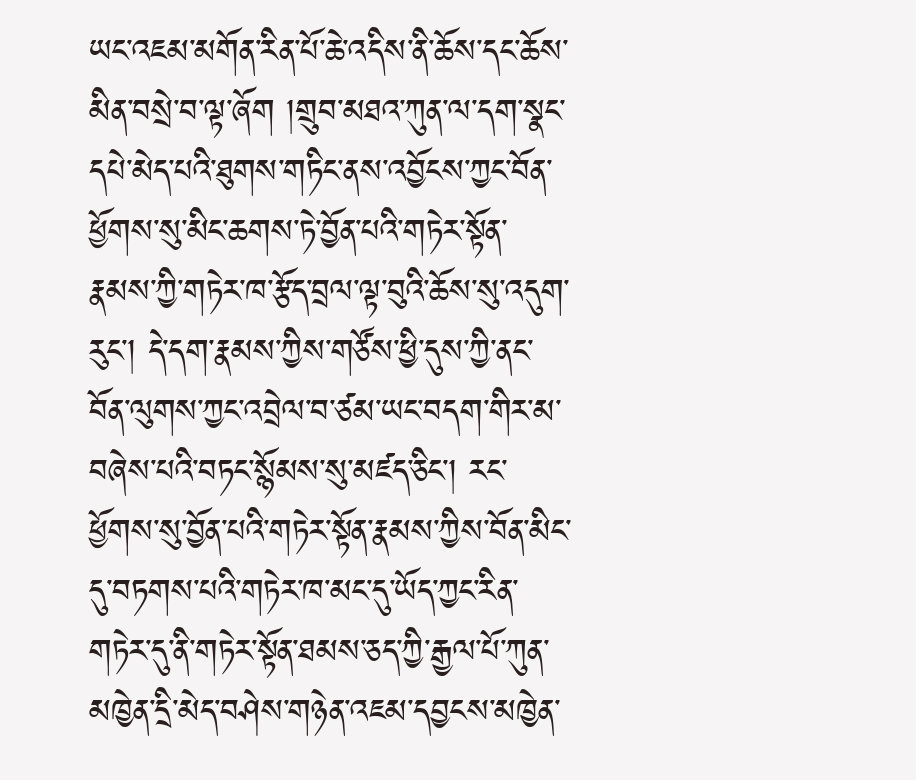ཡང་འཇམ་མགོན་རིན་པོ་ཆེ་འདིས་ནི་ཆོས་དང་ཆོས་མིན་བསྲེ་བ་ལྟ་ཞོག །གྲུབ་མཐའ་ཀུན་ལ་དག་སྣང་དཔེ་མེད་པའི་ཐུགས་གཏིང་ནས་འབྱོངས་ཀྱང་བོན་ཕྱོགས་སུ་མིང་ཆགས་ཏེ་བྱོན་པའི་གཏེར་སྟོན་རྣམས་ཀྱི་གཏེར་ཁ་རྩོད་བྲལ་ལྟ་བུའི་ཆོས་སུ་འདུག་རུང་། དེ་དག་རྣམས་ཀྱིས་གཙོས་ཕྱི་དུས་ཀྱི་ནང་བོན་ལུགས་ཀྱང་འབྲེལ་བ་ཙམ་ཡང་བདག་གིར་མ་བཞེས་པའི་བཏང་སྙོམས་སུ་མཛད་ཅིང་། རང་ཕྱོགས་སུ་བྱོན་པའི་གཏེར་སྟོན་རྣམས་ཀྱིས་བོན་མིང་དུ་བཏགས་པའི་གཏེར་ཁ་མང་དུ་ཡོད་ཀྱང་རིན་གཏེར་དུ་ནི་གཏེར་སྟོན་ཐམས་ཅད་ཀྱི་རྒྱལ་པོ་ཀུན་མཁྱེན་དྲི་མེད་བཤེས་གཉེན་འཇམ་དབྱངས་མཁྱེན་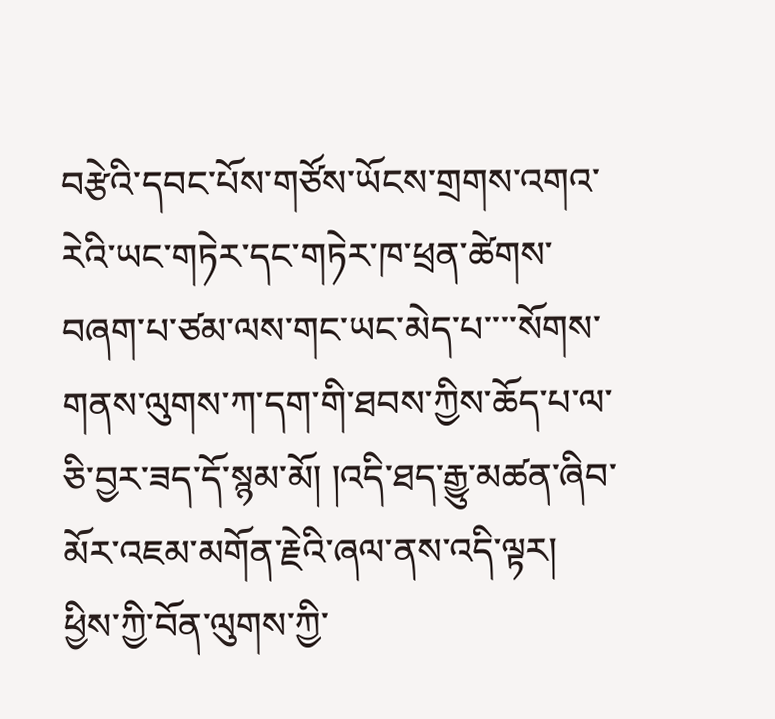བརྩེའི་དབང་པོས་གཙོས་ཡོངས་གྲགས་འགའ་རེའི་ཡང་གཏེར་དང་གཏེར་ཁ་ཕྲན་ཚེགས་བཞག་པ་ཙམ་ལས་གང་ཡང་མེད་པ་་་་སོགས་གནས་ལུགས་ཀ་དག་གི་ཐབས་ཀྱིས་ཆོད་པ་ལ་ཅི་བྱར་ཟད་དོ་སྙམ་མོ། །འདི་ཐད་རྒྱུ་མཚན་ཞིབ་མོར་འཇམ་མགོན་རྗེའི་ཞལ་ནས་འདི་ལྟར། ཕྱིས་ཀྱི་བོན་ལུགས་ཀྱི་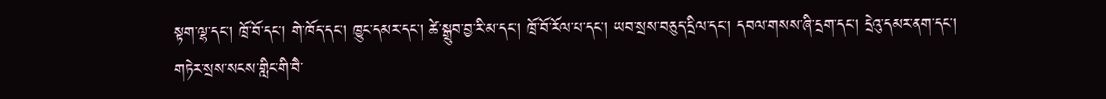སྟག་ལྷ་དང་། ཁྲོ་བོ་དང། གེ་ཁོད་དང་། ཁྱུང་དམར་དང་། ཚེ་སྒྲུབ་བྱ་རི་མ་དང་། ཁྲོ་བོ་རོལ་པ་དང་། ཡབ་སྲས་བཅུད་དྲིལ་དང་། དབལ་གསས་ཞི་དྲག་དང་། དྲེའུ་དམར་ནག་དང་། གཏེར་སྲས་སངས་གླིང་གི་བཻ་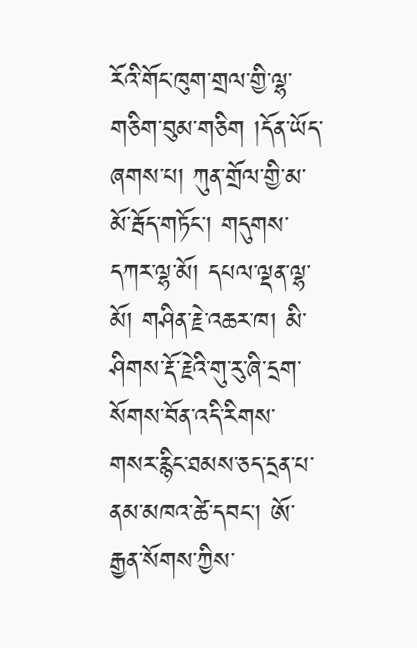རོའི་གོང་ཁུག་གྲལ་གྱི་ལྷ་གཅིག་བུམ་གཅིག །དོན་ཡོད་ཞགས་པ། ཀུན་གྲོལ་གྱི་མ་མོ་རྦོད་གཏོང་། གདུགས་དཀར་ལྷ་མོ། དཔལ་ལྡན་ལྷ་མོ། གཤིན་རྗེ་འཆར་ཁ། མི་ཤིགས་རྡོ་རྗེའི་གུ་རུ་ཞི་དྲག་སོགས་བོན་འདི་རིགས་གསར་རྙིང་ཐམས་ཅད་དྲན་པ་ནམ་མཁའ་ཚེ་དབང་། ཨོ་རྒྱན་སོགས་ཀྱིས་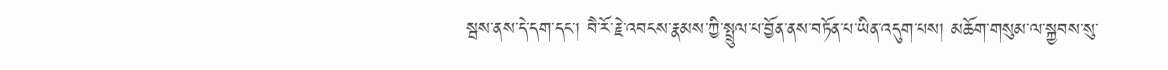སྦས་ནས་དེ་དག་དང་། བཻ་རོ་རྗེ་འབངས་རྣམས་ཀྱི་སྤྲུལ་པ་བྱོན་ནས་བཏོན་པ་ཡིན་འདུག་པས། མཆོག་གསུམ་ལ་སྐྱབས་སུ་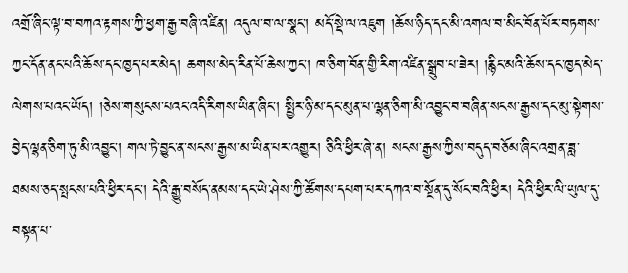འགྲོ་ཞིང་ལྟ་བ་བཀའ་རྟགས་ཀྱི་ཕྱག་རྒྱ་བཞི་འཛིན། འདུལ་བ་ལ་སྣང་། མདོ་སྡེ་ལ་འཇུག །ཆོས་ཉིད་དང་མི་འགལ་བ་མིང་བོན་པོར་བཏགས་ཀྱང་དོན་ནང་པའི་ཆོས་དང་ཁྱད་པར་མེད། ཆགས་མེད་རིན་པོ་ཆེས་ཀྱང་། ཁ་ཅིག་བོན་གྱི་རིག་འཛིན་སྒྲུབ་པ་ཟེར། །རྙིང་མའི་ཆོས་དང་ཁྱད་མེད་ལེགས་པའང་ཡོད། །ཅེས་གསུངས་པའང་འདི་རིགས་ཡིན་ཞིང་། སྤྱིར་ཉི་མ་དང་མུན་པ་ལྷན་ཅིག་མི་འབྱུང་བ་བཞིན་སངས་རྒྱས་དང་མུ་སྟེགས་བྱེད་ལྷན་ཅིག་ཏུ་མི་འབྱུང་། གལ་ཏེ་བྱུང་ན་སངས་རྒྱས་མ་ཡིན་པར་འགྱུར། ཅིའི་ཕྱིར་ཞེ་ན། སངས་རྒྱས་ཀྱིས་བདུད་བཅོམ་ཞིང་འགྲན་ཟླ་ཐམས་ཅད་སྤངས་པའི་ཕྱིར་དང་། དེའི་རྒྱུ་བསོད་ནམས་དང་ཡེ་ཤེས་ཀྱི་ཚོགས་དཔག་པར་དཀའ་བ་སྔོན་དུ་སོང་བའི་ཕྱིར། དེའི་ཕྱིར་ལི་ཡུལ་དུ་བསྟན་པ་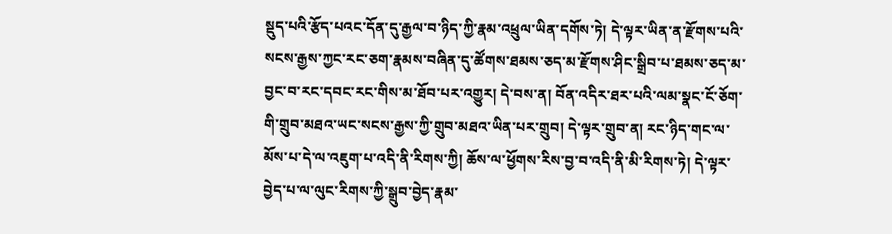སྡུད་པའི་རྩོད་པའང་དོན་དུ་རྒྱལ་བ་ཉིད་ཀྱི་རྣམ་འཕྲུལ་ཡིན་དགོས་ཏེ། དེ་ལྟར་ཡིན་ན་རྫོགས་པའི་སངས་རྒྱས་ཀྱང་རང་ཅག་རྣམས་བཞིན་དུ་ཚོགས་ཐམས་ཅད་མ་རྫོགས་ཤིང་སྒྲིབ་པ་ཐམས་ཅད་མ་བྱང་བ་རང་དབང་རང་གིས་མ་ཐོབ་པར་འགྱུར། དེ་བས་ན། བོན་འདིར་ཐར་པའི་ལམ་སྣང་ངོ་ཅོག་གི་གྲུབ་མཐའ་ཡང་སངས་རྒྱས་ཀྱི་གྲུབ་མཐའ་ཡིན་པར་གྲུབ། དེ་ལྟར་གྲུབ་ན། རང་ཉིད་གང་ལ་མོས་པ་དེ་ལ་འཇུག་པ་འདི་ནི་རིགས་ཀྱི། ཆོས་ལ་ཕྱོགས་རིས་བྱ་བ་འདི་ནི་མི་རིགས་ཏེ། དེ་ལྟར་བྱེད་པ་ལ་ལུང་རིགས་ཀྱི་སྒྲུབ་བྱེད་རྣམ་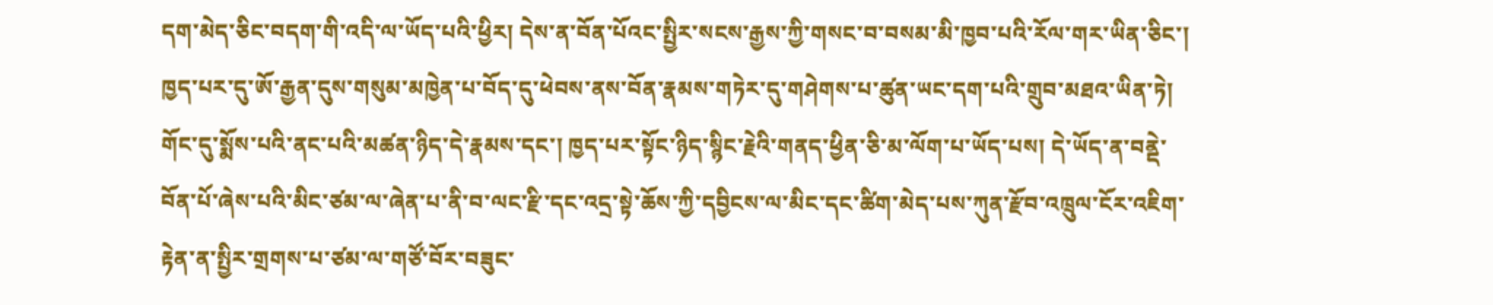དག་མེད་ཅིང་བདག་གི་འདི་ལ་ཡོད་པའི་ཕྱིར། དེས་ན་བོན་པོའང་སྤྱིར་སངས་རྒྱས་ཀྱི་གསང་བ་བསམ་མི་ཁྱབ་པའི་རོལ་གར་ཡིན་ཅིང་། ཁྱད་པར་དུ་ཨོ་རྒྱན་དུས་གསུམ་མཁྱེན་པ་བོད་དུ་ཕེབས་ནས་བོན་རྣམས་གཏེར་དུ་གཤེགས་པ་ཚུན་ཡང་དག་པའི་གྲུབ་མཐའ་ཡིན་ཏེ། གོང་དུ་སྨོས་པའི་ནང་པའི་མཚན་ཉིད་དེ་རྣམས་དང་། ཁྱད་པར་སྟོང་ཉིད་སྙིང་རྗེའི་གནད་ཕྱིན་ཅི་མ་ལོག་པ་ཡོད་པས། དེ་ཡོད་ན་བནྡེ་བོན་པོ་ཞེས་པའི་མིང་ཙམ་ལ་ཞེན་པ་ནི་བ་ལང་རྫི་དང་འདྲ་སྟེ་ཆོས་ཀྱི་དབྱིངས་ལ་མིང་དང་ཚིག་མེད་པས་ཀུན་རྫོབ་འཁྲུལ་ངོར་འཇིག་རྟེན་ན་སྤྱིར་གྲགས་པ་ཙམ་ལ་གཙོ་བོར་བཟུང་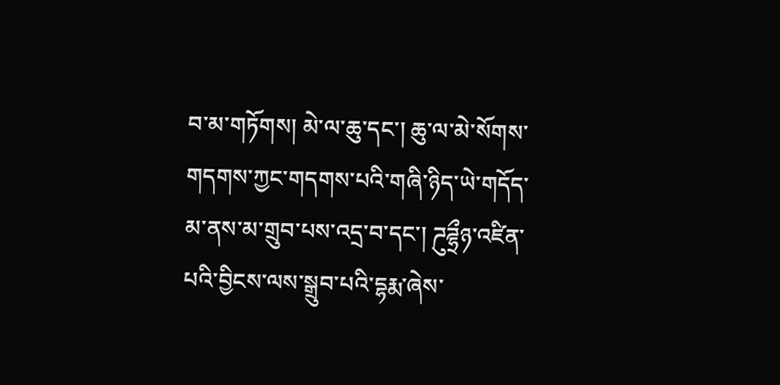བ་མ་གཏོགས། མེ་ལ་ཆུ་དང་། ཆུ་ལ་མེ་སོགས་གདགས་ཀྱང་གདགས་པའི་གཞི་ཉིད་ཡེ་གདོད་མ་ནས་མ་གྲུབ་པས་འདྲ་བ་དང་། ཌུཌྷྲྀཉ་འཛིན་པའི་བྱིངས་ལས་སྒྲུབ་པའི་དྷརྨ་ཞེས་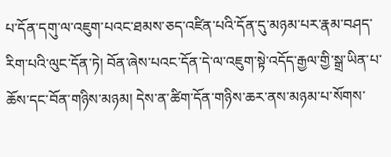པ་དོན་དགུ་ལ་འཇུག་པའང་ཐམས་ཅད་འཛིན་པའི་དོན་དུ་མཉམ་པར་རྣམ་བཤད་རིག་པའི་ལུང་དོན་ཏེ། བོན་ཞེས་པའང་དོན་དེ་ལ་འཇུག་སྟེ་འདོད་རྒྱལ་གྱི་སྒྲ་ཡིན་པ་ཆོས་དང་བོན་གཉིས་མཉམ། དེས་ན་ཚིག་དོན་གཉིས་ཆར་ནས་མཉམ་པ་སོགས་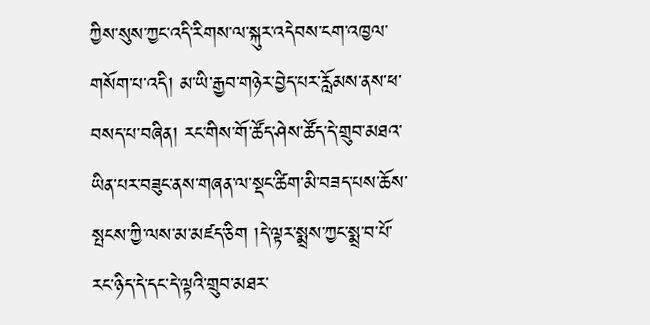ཀྱིས་སུས་ཀྱང་འདི་རིགས་ལ་སྐུར་འདེབས་ངག་འཁྱལ་གསོག་པ་འདི། མ་ཡི་རྒྱབ་གཉེར་བྱེད་པར་རློམས་ནས་ཕ་བསད་པ་བཞིན། རང་གིས་གོ་ཚོད་ཤེས་ཚོད་དེ་གྲུབ་མཐའ་ཡིན་པར་བཟུང་ནས་གཞན་ལ་སྡང་ཚིག་མི་བཟད་པས་ཆོས་སྤངས་ཀྱི་ལས་མ་མཛད་ཅིག །དེ་ལྟར་སྨྲས་ཀྱང་སྨྲ་བ་པོ་རང་ཉིད་དེ་དང་དེ་ལྟའི་གྲུབ་མཐར་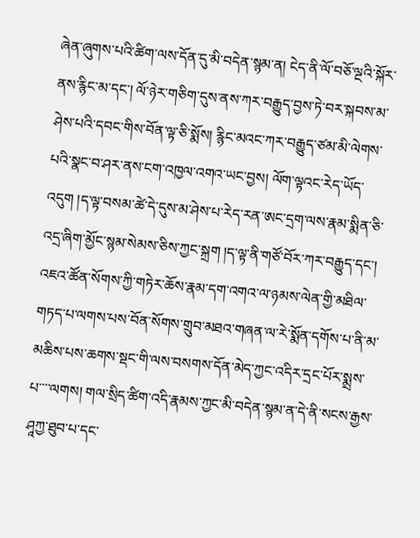ཞེན་ཞུགས་པའི་ཚིག་ལས་དོན་དུ་མི་བདེན་སྙམ་ན། ངེད་ནི་ལོ་བཅོ་ལྔའི་སྐོར་ནས་རྙིང་མ་དང་། ལོ་ཉེར་གཅིག་དུས་ནས་ཀར་བརྒྱུད་བྱས་ཏེ་བར་སྐབས་མ་ཤེས་པའི་དབང་གིས་བོན་ལྟ་ཅི་སྨོས། རྙིང་མའང་ཀར་བརྒྱུད་ཙམ་མི་ལེགས་པའི་སྣང་བ་ཤར་ནས་ངག་འཁྱལ་འགའ་ཡང་བྱས། ལོག་ལྟའང་རེད་ཡོད་འདུག །ད་ལྟ་བསམ་ཚེ་དེ་དུས་མ་ཤེས་པ་རེད་རན་ཨང་དྲག་ལས་རྣམ་སྨིན་ཅི་འདྲ་ཞིག་མྱོང་སྙམ་སེམས་ཅིས་ཀྱང་སྐྲག །ད་ལྟ་ནི་གཙོ་བོར་ཀར་བརྒྱུད་དང་། འཇའ་ཚོན་སོགས་ཀྱི་གཏེར་ཆོས་རྣམ་དག་འགའ་ལ་ཉམས་ལེན་གྱི་མཐིལ་གཏད་པ་ལགས་པས་བོན་སོགས་གྲུབ་མཐའ་གཞན་ལ་རེ་སྨོན་དགོས་པ་ནི་མ་མཆིས་པས་ཆགས་སྡང་གི་ལས་བསགས་དོན་མེད་ཀྱང་འདིར་དྲང་པོར་སྨྲས་པ་་་་ལགས། གལ་སྲིད་ཚིག་འདི་རྣམས་ཀྱང་མི་བདེན་སྙམ་ན་དེ་ནི་སངས་རྒྱས་ཤཱཀྱ་ཐུབ་པ་དང་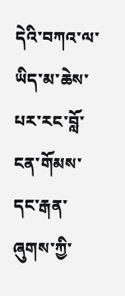དེའི་བཀའ་ལ་ཡིད་མ་ཆེས་པར་རང་བློ་ངན་གོམས་དང་རྒན་ཞུགས་ཀྱི་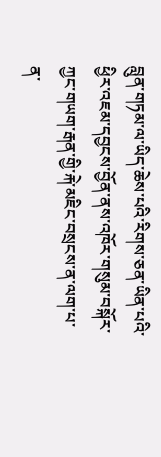བླུན་གཏམ་ལ་ཡིད་ཆེས་པའི་རིགས་ཅན་ཡིན་པའི་ཕྱིར་འཇམ་དབྱངས་བྱོན་ནས་འཁོར་གསུམ་བསྐོར་ཀྱང་གཡག་རྒན་གྱི་རྐེ་མཇིང་བསྲངས་ན་ལག་པ་ན་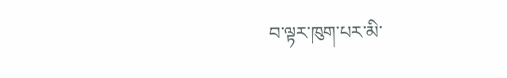བ་ལྟར་ཁུག་པར་མི་